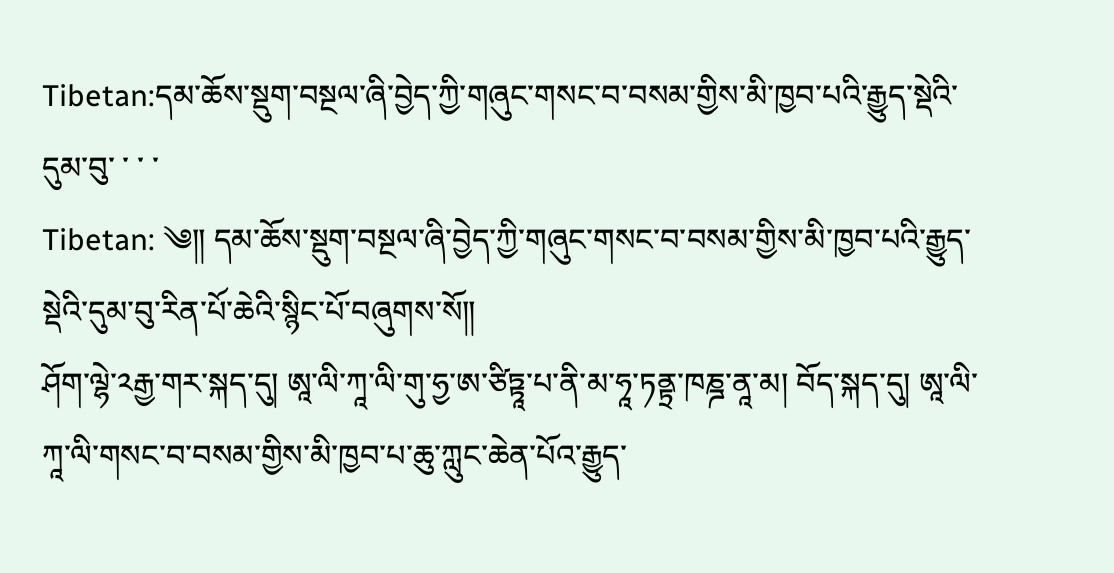Tibetan:དམ་ཆོས་སྡུག་བསྔལ་ཞི་བྱེད་ཀྱི་གཞུང་གསང་བ་བསམ་གྱིས་མི་ཁྱབ་པའི་རྒྱུད་སྡེའི་དུམ་བུ་ ་ ་ ་
Tibetan: ༄༎ དམ་ཆོས་སྡུག་བསྔལ་ཞི་བྱེད་ཀྱི་གཞུང་གསང་བ་བསམ་གྱིས་མི་ཁྱབ་པའི་རྒྱུད་སྡེའི་དུམ་བུ་རིན་པོ་ཆེའི་སྙིང་པོ་བཞུགས་སོ༎
ཤོག་ལྷེ་༢རྒྱ་གར་སྐད་དུ། ཨཱ་ལི་ཀཱ་ལི་གུ་ཧྱ་ཨ་ཙིཏྟཱ་པ་ནི་མ་ཧཱ་ཏནྟྲ་ཁཎྜ་ནཱ་མ། བོད་སྐད་དུ། ཨཱ་ལི་ཀཱ་ལི་གསང་བ་བསམ་གྱིས་མི་ཁྱབ་པ་ཆུ་ཀླུང་ཆེན་པོའ་རྒྱུད་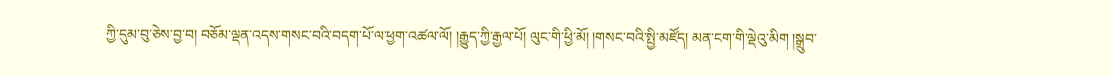ཀྱི་དུམ་བུ་ཅེས་བྱ་བ། བཅོམ་ལྡན་འདས་གསང་བའི་བདག་པོ་ལ་ཕྱག་འཚལ་ལོ། །རྒྱུད་ཀྱི་རྒྱལ་པོ། ལུང་གི་ཕྱི་མོ། །གསང་བའི་སྤྱི་མཛོད། མན་ངག་གི་ལྡེའུ་མིག །སྒྲུབ་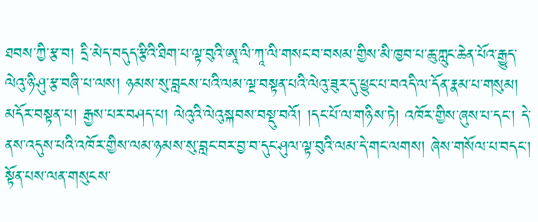ཐབས་ཀྱི་རྩ་བ། དྲི་མེད་བདུད་རྩིའི་ཐིག་པ་ལྟ་བུའི་ཨཱ་ལི་ཀཱ་ལི་གསང་བ་བསམ་གྱིས་མི་ཁྱབ་པ་ཆུ་ཀླུང་ཆེན་པོའ་རྒྱུད་ལེའུ་ཉི་ཤུ་རྩ་བཞི་པ་ལས། ཉམས་སུ་བླངས་པའི་ལམ་ལྔ་བསྟན་པའི་ལེའུ་ཟུར་དུ་ཕྱུང་པ་བའདི་ལ་དོན་རྣམ་པ་གསུམ། མདོར་བསྟན་པ། རྒྱས་པར་བཤད་པ། ལེའུའི་ལེའུསྐབས་བསྡུ་བའོ། །དང་པོ་ལ་གཉིས་ཏེ། འཁོར་གྱིས་ཞུས་པ་དང་། དེ་ནས་འདུས་པའི་འཁོར་གྱིས་ལམ་ཉམས་སུ་བླང་བར་བྱ་བ་དུང་ཤུལ་ལྟ་བུའི་ལམ་དེ་གང་ལགས། ཞེས་གསོལ་པ་བདང་། སྟོན་པས་ལན་གསུངས་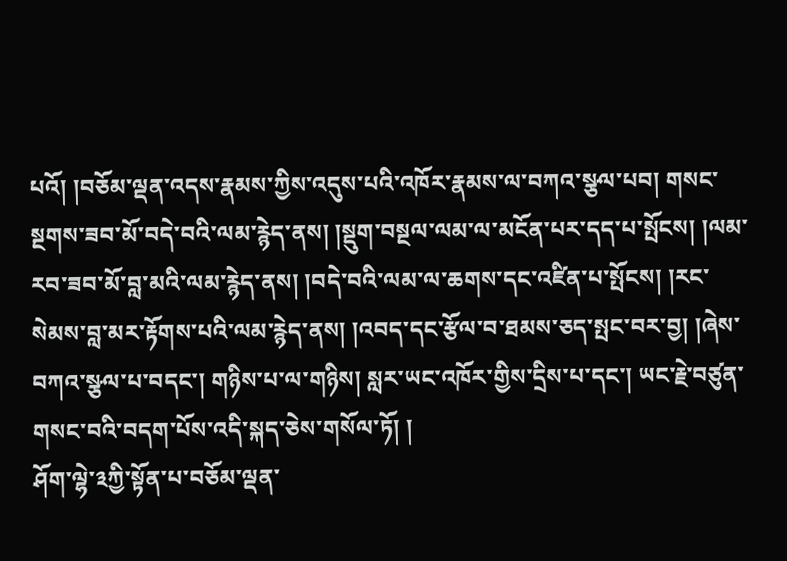པའོ། །བཅོམ་ལྡན་འདས་རྣམས་ཀྱིས་འདུས་པའི་འཁོར་རྣམས་ལ་བཀའ་སྩལ་པབ། གསང་སྔགས་ཟབ་མོ་བདེ་བའི་ལམ་རྙེད་ནས། །སྡུག་བསྔལ་ལམ་ལ་མངོན་པར་དད་པ་སྤོངས། །ལམ་རབ་ཟབ་མོ་བླ་མའི་ལམ་རྙེད་ནས། །བདེ་བའི་ལམ་ལ་ཆགས་དང་འཛིན་པ་སྤོངས། །རང་སེམས་བླ་མར་རྟོགས་པའི་ལམ་རྙེད་ནས། །འབད་དང་རྩོལ་བ་ཐམས་ཅད་སྤང་བར་བྱ། །ཞེས་བཀའ་སྩལ་པ་བདང་། གཉིས་པ་ལ་གཉིས། སླར་ཡང་འཁོར་གྱིས་དྲིས་པ་དང་། ཡང་རྗེ་བཙུན་གསང་བའི་བདག་པོས་འདི་སྐད་ཅེས་གསོལ་ཏོ། །
ཤོག་ལྷེ་༣ཀྱི་སྟོན་པ་བཅོམ་ལྡན་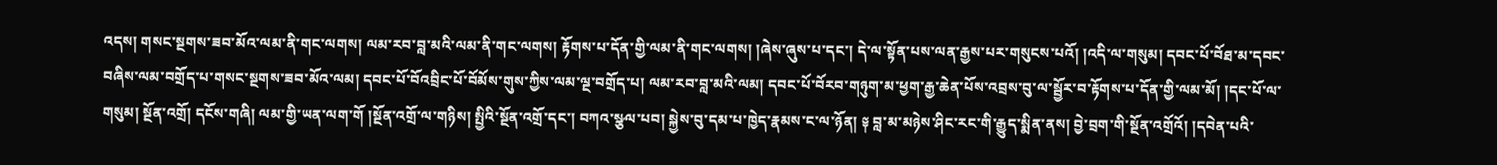འདས། གསང་སྔགས་ཟབ་མོའ་ལམ་ནི་གང་ལགས། ལམ་རབ་བླ་མའི་ལམ་ནི་གང་ལགས། རྟོགས་པ་དོན་གྱི་ལམ་ནི་གང་ལགས། །ཞེས་ཞུས་པ་དང་། དེ་ལ་སྟོན་པས་ལན་རྒྱས་པར་གསུངས་པའོ། །འདི་ལ་གསུམ། དབང་པོ་བོཐ་མ་དབང་བཞིས་ལམ་བགྲོད་པ་གསང་སྔགས་ཟབ་མོའ་ལམ། དབང་པོ་བོའབྲིང་པོ་བོམོས་གུས་ཀྱིས་ལམ་ལྔ་བགྲོད་པ། ལམ་རབ་བླ་མའི་ལམ། དབང་པོ་བོརབ་གཉུག་མ་ཕྱག་རྒྱ་ཆེན་པོས་འབྲས་བུ་ལ་སྦྱོར་བ་རྟོགས་པ་དོན་གྱི་ལམ་མོ། །དང་པོ་ལ་གསུམ། སྔོན་འགྲོ། དངོས་གཞི། ལམ་གྱི་ཡན་ལག་གོ །སྔོན་འགྲོ་ལ་གཉིས། སྤྱིའི་སྔོན་འགྲོ་དང་། བཀའ་སྩལ་པབ། སྐྱེས་བུ་དམ་པ་ཁྱེད་རྣམས་ང་ལ་ཉོན། ༈ བླ་མ་མཉེས་ཤིང་རང་གི་རྒྱུད་སྨིན་ནས། བྱེ་བྲག་གི་སྔོན་འགྲོའོ། །དབེན་པའི་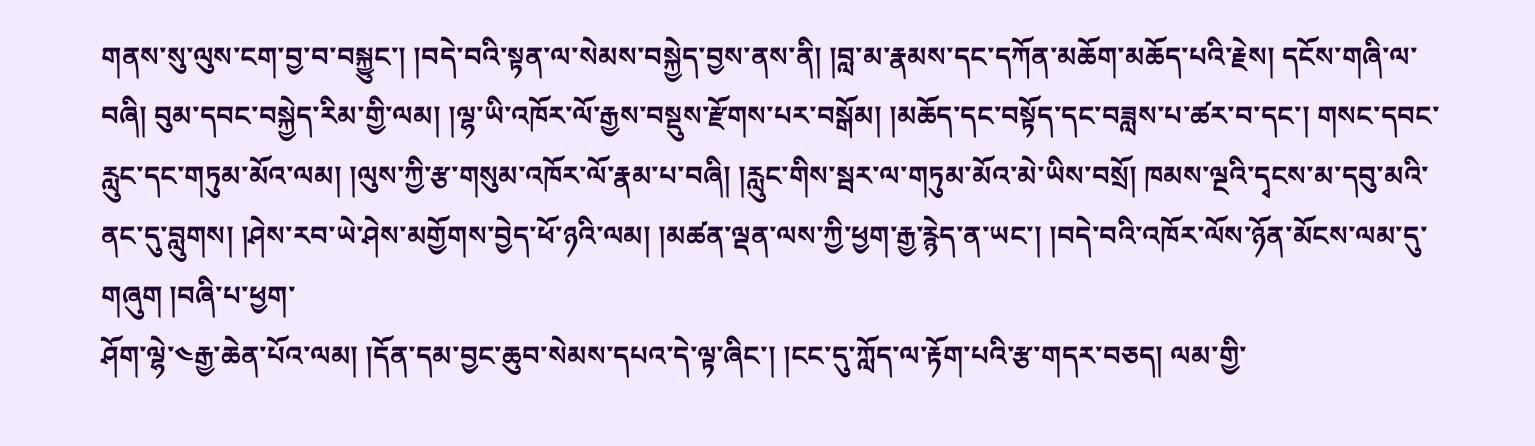གནས་སུ་ལུས་ངག་བྱ་བ་བསྐྱུང་། །བདེ་བའི་སྟན་ལ་སེམས་བསྐྱེད་བྱས་ནས་ནི། །བླ་མ་རྣམས་དང་དཀོན་མཆོག་མཆོད་པའི་རྗེས། དངོས་གཞི་ལ་བཞི། བུམ་དབང་བསྐྱེད་རིམ་གྱི་ལམ། །ལྷ་ཡི་འཁོར་ལོ་རྒྱས་བསྡུས་རྫོགས་པར་བསྒོམ། །མཆོད་དང་བསྟོད་དང་བཟླས་པ་ཚར་བ་དང་། གསང་དབང་རླུང་དང་གཏུམ་མོའ་ལམ། །ལུས་ཀྱི་རྩ་གསུམ་འཁོར་ལོ་རྣམ་པ་བཞི། །རླུང་གིས་སྦར་ལ་གཏུམ་མོའ་མེ་ཡིས་བསྲོ། ཁམས་ལྔའི་དྭངས་མ་དབུ་མའི་ནང་དུ་བླུགས། །ཤེས་རབ་ཡེ་ཤེས་མགྱོགས་བྱེད་ཕོ་ཉའི་ལམ། །མཚན་ལྡན་ལས་ཀྱི་ཕྱག་རྒྱ་རྙེད་ན་ཡང་། །བདེ་བའི་འཁོར་ལོས་ཉོན་མོངས་ལམ་དུ་གཞུག །བཞི་པ་ཕྱག་
ཤོག་ལྷེ་༤རྒྱ་ཆེན་པོའ་ལམ། །དོན་དམ་བྱང་ཆུབ་སེམས་དཔའ་དེ་ལྟ་ཞིང་། །ངང་དུ་ཀློད་ལ་རྟོག་པའི་རྩ་གདར་བཅད། ལམ་གྱི་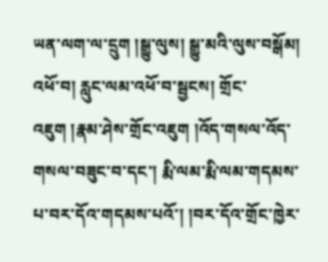ཡན་ལག་ལ་དྲུག །སྒྱུ་ལུས། སྒྱུ་མའི་ལུས་བསྒོམ། འཕོ་བ། རླུང་ལམ་འཕོ་བ་སྦྱངས། གྲོང་འཇུག །རྣམ་ཤེས་གྲོང་འཇུག །འོད་གསལ་འོད་གསལ་བཟུང་བ་དང་། རྨི་ལམ་རྨི་ལམ་གདམས་པ་བར་དོའ་གདམས་པའོ་། །བར་དོའ་གྲོང་ཁྱེར་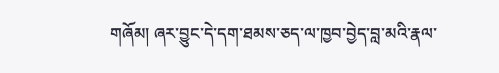གཞོམ། ཞར་བྱུང་དེ་དག་ཐམས་ཅད་ལ་ཁྱབ་བྱེད་བླ་མའི་རྣལ་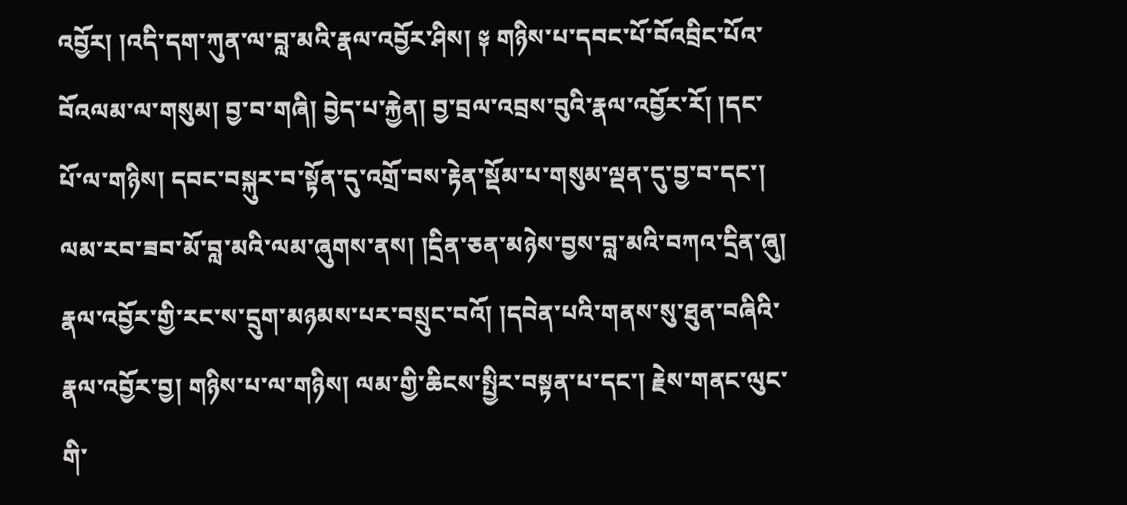འབྱོར། །འདི་དག་ཀུན་ལ་བླ་མའི་རྣལ་འབྱོར་ཤིས། ༈ གཉིས་པ་དབང་པོ་བོའབྲིང་པོའ་བོའལམ་ལ་གསུམ། བྱ་བ་གཞི། བྱེད་པ་རྐྱེན། བྱ་བྲལ་འབྲས་བུའི་རྣལ་འབྱོར་རོ། །དང་པོ་ལ་གཉིས། དབང་བསྐུར་བ་སྟོན་དུ་འགྲོ་བས་རྟེན་སྡོམ་པ་གསུམ་ལྡན་དུ་བྱ་བ་དང་། ལམ་རབ་ཟབ་མོ་བླ་མའི་ལམ་ཞུགས་ནས། །དྲིན་ཅན་མཉེས་བྱས་བླ་མའི་བཀའ་དྲིན་ཞུ། རྣལ་འབྱོར་གྱི་རང་ས་དྲུག་མཉམས་པར་བསྲུང་བའོ། །དབེན་པའི་གནས་སུ་ཐུན་བཞིའི་རྣལ་འབྱོར་བྱ། གཉིས་པ་ལ་གཉིས། ལམ་གྱི་ཆིངས་སྤྱིར་བསྟན་པ་དང་། རྗེས་གནང་ལུང་གི་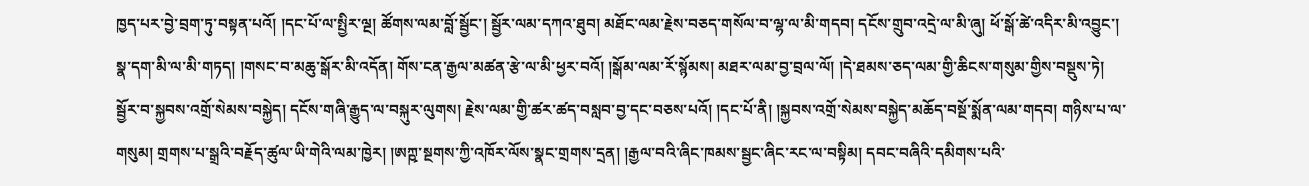ཁྱད་པར་བྱེ་བྲག་ཏུ་བསྟན་པའོ། །དང་པོ་ལ་སྤྱིར་ལྔ། ཚོགས་ལམ་བློ་སྦྱོང་། སྦྱོར་ལམ་དཀའ་ཐུབ། མཐོང་ལམ་རྗེས་བཅད་གསོལ་བ་ལྷ་ལ་མི་གདབ། དངོས་གྲུབ་འདྲེ་ལ་མི་ཞུ། ཕོ་སྒོ་ཚེ་འདིར་མི་འབྱུང་། སྣ་དག་མི་ལ་མི་གཏད། །གསང་བ་མཆུ་སྒོར་མི་འདོན། གོས་ངན་རྒྱལ་མཚན་རྩེ་ལ་མི་ཕྱར་བའོ། །སྒོམ་ལམ་རོ་སྙོམས། མཐར་ལམ་བྱ་བྲལ་ལོ། །དེ་ཐམས་ཅད་ལམ་གྱི་ཆིངས་གསུམ་གྱིས་བསྡུས་ཏེ། སྦྱོར་བ་སྐྱབས་འགྲོ་སེམས་བསྐྱེད། དངོས་གཞི་རྒྱུད་ལ་བསྐུར་ལུགས། རྗེས་ལམ་གྱི་ཚར་ཚད་བསླབ་བྱ་དང་བཅས་པའོ། །དང་པོ་ནི། །སྐྱབས་འགྲོ་སེམས་བསྐྱེད་མཆོད་བསྔོ་སྨོན་ལམ་གདབ། གཉིས་པ་ལ་གསུམ། གྲགས་པ་སྒྲའི་བརྗོད་ཚུལ་ཡི་གེའི་ལམ་ཁྱེར། །ཨཀྵ་སྔགས་ཀྱི་འཁོར་ལོས་སྣང་གྲགས་དྲན། །རྒྱལ་བའི་ཞིང་ཁམས་སྦྱང་ཞིང་རང་ལ་བསྟིམ། དབང་བཞིའི་དམིགས་པའི་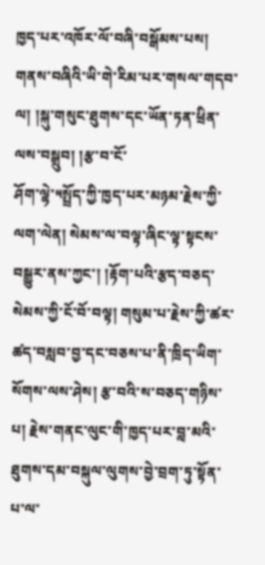ཁྱད་པར་འཁོར་ལོ་བཞི་བསྒོམས་པས། གནས་བཞིའི་ཡི་གེ་རིམ་པར་གསལ་གདབ་ལ། །སྐུ་གསུང་ཐུགས་དང་ཡོན་ཏན་ཕྲིན་ལས་བསྒྲུབ། །རྩ་བ་ངོ་
ཤོག་ལྷེ་༥སྤྲོད་ཀྱི་ཁྱད་པར་མཉམ་རྗེས་ཀྱི་ལག་ལེན། སེམས་ལ་བལྟ་ཞིང་ལྟ་སྟངས་བསྒྱུར་ནས་ཀྱང་། །རྟོག་པའི་རྩད་བཅད་སེམས་ཀྱི་ངོ་བོ་བལྟ། གསུམ་པ་རྗེས་ཀྱི་ཚར་ཚད་བསླབ་བྱ་དང་བཅས་པ་ནི་ཁྲིད་ཡིག་སོགས་ལས་ཤེས། རྩ་བའི་ས་བཅད་གཉིས་པ། རྗེས་གནང་ལུང་གི་ཁྱད་པར་བླ་མའི་ཐུགས་དམ་བསྐུལ་ལུགས་བྱེ་བྲག་ཏུ་སྟོན་པ་ལ་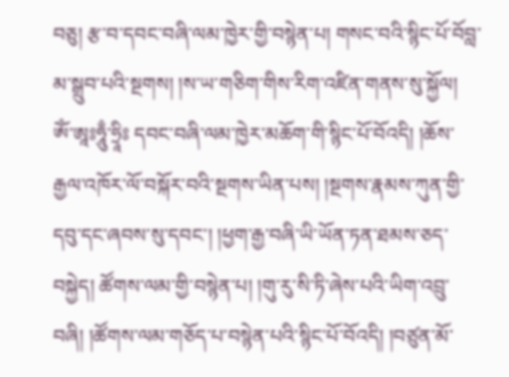བཅུ། རྩ་བ་དབང་བཞི་ལམ་ཁྱེར་གྱི་བསྙེན་པ། གསང་བའི་སྙིང་པོ་བོབླ་མ་སྒྲུབ་པའི་སྔགས། །ས་ཡ་གཅིག་གིས་རིག་འཛིན་གནས་སུ་སྐྱོལ། ༀ་ཨཱཿཧཱུྃ་ཧྲཱིཿ དབང་བཞི་ལམ་ཁྱེར་མཆོག་གི་སྙིང་པོ་བོའདི། །ཆོས་རྒྱལ་འཁོར་ལོ་བསྐོར་བའི་སྔགས་ཡིན་པས། །སྔགས་རྣམས་ཀུན་གྱི་དབུ་དང་ཞབས་སུ་དབང་། །ཕྱག་རྒྱ་བཞི་ཡི་ཡོན་ཏན་ཐམས་ཅད་བསྐྱེད། ཚོགས་ལམ་གྱི་བསྙེན་པ། །གུ་རུ་སི་ཏི་ཞེས་པའི་ཡིག་འབྲུ་བཞི། །ཚོགས་ལམ་གཅོད་པ་བསྙེན་པའི་སྙིང་པོ་བོའདི། །བཙུན་མོ་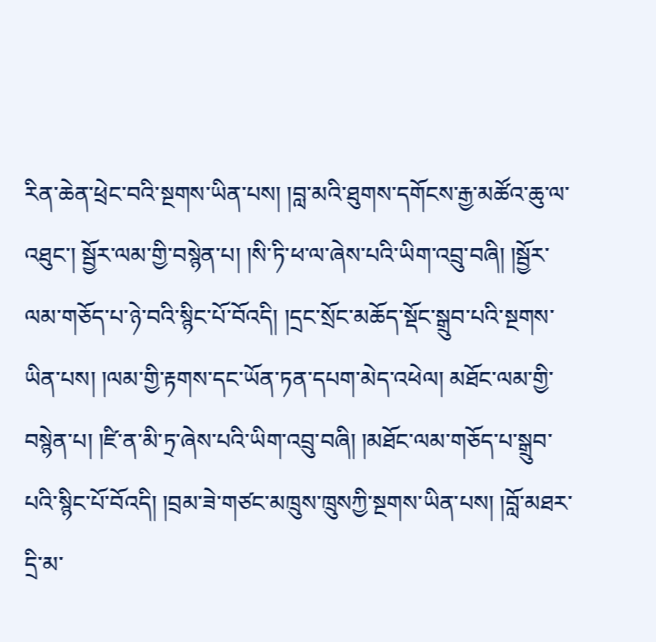རིན་ཆེན་ཕྲེང་བའི་སྔགས་ཡིན་པས། །བླ་མའི་ཐུགས་དགོངས་རྒྱ་མཚོའ་ཆུ་ལ་འཐུང་། སྦྱོར་ལམ་གྱི་བསྙེན་པ། །སི་ཏི་ཕ་ལ་ཞེས་པའི་ཡིག་འབྲུ་བཞི། །སྦྱོར་ལམ་གཅོད་པ་ཉེ་བའི་སྙིང་པོ་བོའདི། །དྲང་སྲོང་མཆོད་སྡོང་སྒྲུབ་པའི་སྔགས་ཡིན་པས། །ལམ་གྱི་རྟགས་དང་ཡོན་ཏན་དཔག་མེད་འཕེལ། མཐོང་ལམ་གྱི་བསྙེན་པ། །ཛི་ན་མི་ཏྲ་ཞེས་པའི་ཡིག་འབྲུ་བཞི། །མཐོང་ལམ་གཅོད་པ་སྒྲུབ་པའི་སྙིང་པོ་བོའདི། །བྲམ་ཟེ་གཙང་མཁྲུས་ཁྲུསཀྱི་སྔགས་ཡིན་པས། །བློ་མཐར་དྲི་མ་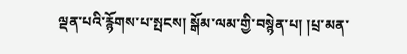ལྡན་པའི་རྙོགས་པ་སྤངས། སྒོམ་ལམ་གྱི་བསྙེན་པ། །པྲ་མན་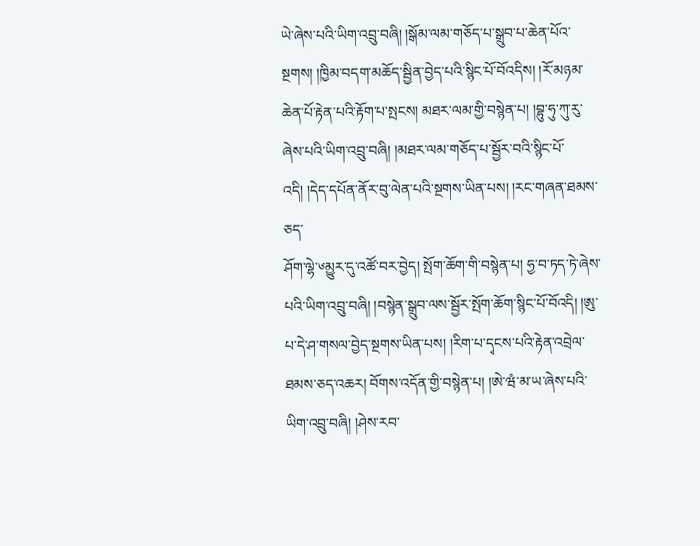ཡེ་ཞེས་པའི་ཡིག་འབྲུ་བཞི། །སྒོམ་ལམ་གཅོད་པ་སྒྲུབ་པ་ཆེན་པོའ་སྔགས། །ཁྱིམ་བདག་མཆོད་སྦྱིན་བྱེད་པའི་སྙིང་པོ་བོའདིས། །རོ་མཉམ་ཆེན་པོ་རྟེན་པའི་རྟོག་པ་སྤངས། མཐར་ལམ་གྱི་བསྙེན་པ། །བྷུ་ཧུ་ཀུ་རུ་ཞེས་པའི་ཡིག་འབྲུ་བཞི། །མཐར་ལམ་གཅོད་པ་སྦྱོར་བའི་སྙིང་པོ་འདི། །དེད་དཔོན་ནོར་བུ་ལེན་པའི་སྔགས་ཡིན་པས། །རང་གཞན་ཐམས་ཅད་
ཤོག་ལྷེ་༦མྱུར་དུ་འཚོ་བར་བྱེད། སྤོག་ཆོག་གི་བསྙེན་པ། ཧྱ་བ་ཏད་ཏེ་ཞེས་པའི་ཡིག་འབྲུ་བཞི། །བསྙེན་སྒྲུབ་ལས་སྦྱོར་སྤོག་ཆོག་སྙིང་པོ་བོའདི། །ཨུ་པ་དེ་ཤ་གསལ་བྱེད་སྔགས་ཡིན་པས། །རིག་པ་དྭངས་པའི་རྟེན་འབྲེལ་ཐམས་ཅད་འཆར། བོགས་འདོན་གྱི་བསྙེན་པ། །ཨེ་ཝཾ་མ་ཡ་ཞེས་པའི་ཡིག་འབྲུ་བཞི། །ཤེས་རབ་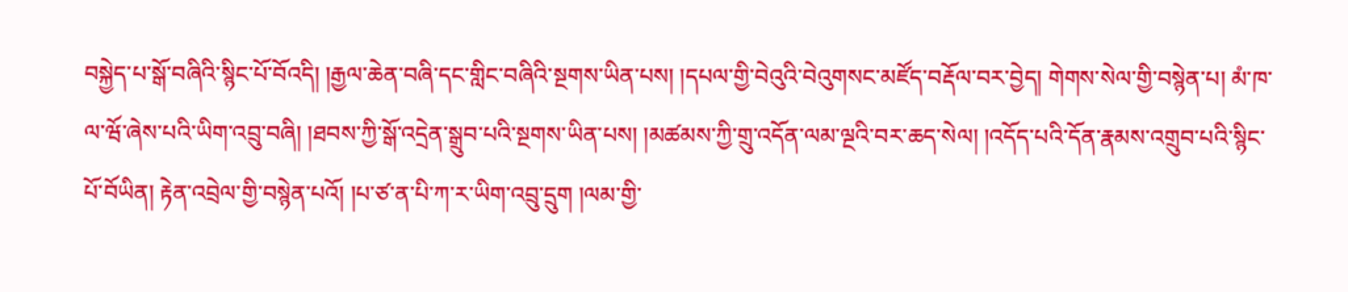བསྐྱེད་པ་སྒོ་བཞིའི་སྙིང་པོ་བོའདི། །རྒྱལ་ཆེན་བཞི་དང་གླིང་བཞིའི་སྔགས་ཡིན་པས། །དཔལ་གྱི་བེའུའི་བེའུགསང་མཛོད་བརྡོལ་བར་བྱེད། གེགས་སེལ་གྱི་བསྙེན་པ། མཾ་ཁ་ལ་ཝོ་ཞེས་པའི་ཡིག་འབྲུ་བཞི། །ཐབས་ཀྱི་སྒོ་འདྲེན་སྒྲུབ་པའི་སྔགས་ཡིན་པས། །མཚམས་ཀྱི་གྲུ་འདོན་ལམ་ལྔའི་བར་ཆད་སེལ། །འདོད་པའི་དོན་རྣམས་འགྲུབ་པའི་སྙིང་པོ་བོཡིན། རྟེན་འབྲེལ་གྱི་བསྙེན་པའོ། །པ་ཙ་ན་པི་ཀ་ར་ཡིག་འབྲུ་དྲུག །ལམ་གྱི་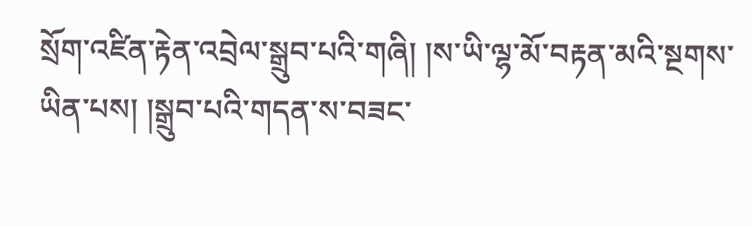སྲོག་འཛིན་རྟེན་འབྲེལ་སྒྲུབ་པའི་གཞི། །ས་ཡི་ལྷ་མོ་བརྟན་མའི་སྔགས་ཡིན་པས། །སྒྲུབ་པའི་གདན་ས་བཟང་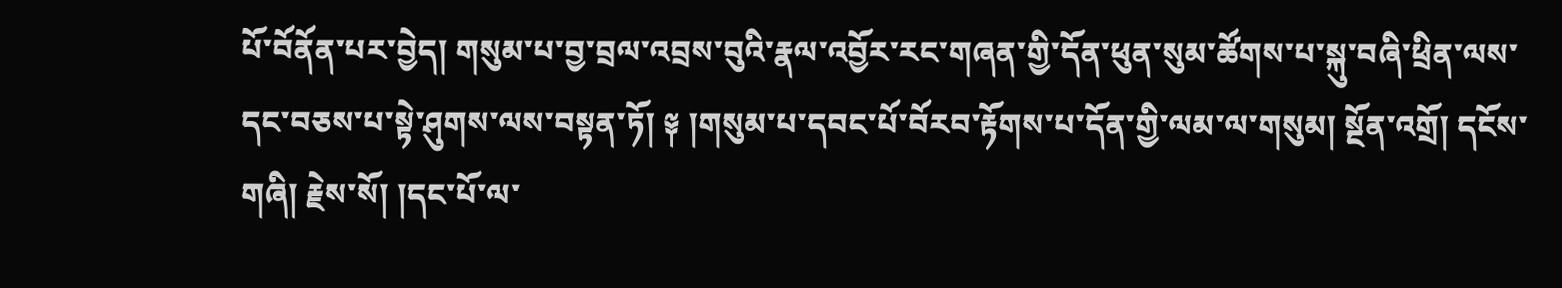པོ་བོནོན་པར་བྱེད། གསུམ་པ་བྱ་བྲལ་འབྲས་བུའི་རྣལ་འབྱོར་རང་གཞན་གྱི་དོན་ཕུན་སུམ་ཚོགས་པ་སྐུ་བཞི་ཕྲིན་ལས་དང་བཅས་པ་སྟེ་ཤུགས་ལས་བསྟན་ཏོ། ༈ །གསུམ་པ་དབང་པོ་བོརབ་རྟོགས་པ་དོན་གྱི་ལམ་ལ་གསུམ། སྔོན་འགྲོ། དངོས་གཞི། རྗེས་སོ། །དང་པོ་ལ་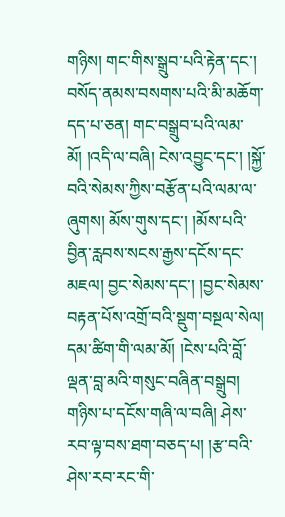གཉིས། གང་གིས་སྒྲུབ་པའི་རྟེན་དང་། བསོད་ནམས་བསགས་པའི་མི་མཆོག་དད་པ་ཅན། གང་བསྒྲུབ་པའི་ལམ་མོ། །འདི་ལ་བཞི། ངེས་འབྱུང་དང་། །སྐྱོ་བའི་སེམས་ཀྱིས་བརྩོན་པའི་ལམ་ལ་ཞུགས། མོས་གུས་དང་། །མོས་པའི་བྱིན་རླབས་སངས་རྒྱས་དངོས་དང་མཇལ། བྱང་སེམས་དང་། །བྱང་སེམས་བརྟན་པོས་འགྲོ་བའི་སྡུག་བསྔལ་སེལ། དམ་ཚིག་གི་ལམ་མོ། །ངེས་པའི་བློ་ལྡན་བླ་མའི་གསུང་བཞིན་བསྒྲུབ། གཉིས་པ་དངོས་གཞི་ལ་བཞི། ཤེས་རབ་ལྟ་བས་ཐག་བཅད་པ། །རྩ་བའི་ཤེས་རབ་རང་གི་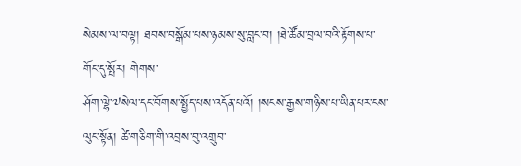སེམས་ལ་བལྟ། ཐབས་བསྒོམ་པས་ཉམས་སུ་བླང་བ། །ཐེ་ཚོམ་བྲལ་བའི་རྟོགས་པ་གོང་དུ་སྤོར། གེགས་
ཤོག་ལྷེ་༧སེལ་དང་བོགས་སྤྱོད་པས་འདོན་པའོ། །སངས་རྒྱས་གཉིས་པ་ཡིན་པར་ངས་ལུང་སྟོན། ཚེ་གཅིག་གི་འབྲས་བུ་འགྲུབ་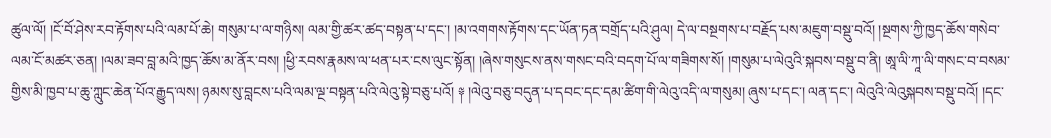ཚུལ་ལོ། །ངོ་བོ་ཤེས་རབ་རྟོགས་པའི་ལམ་པོ་ཆེ། གསུམ་པ་ལ་གཉིས། ལམ་གྱི་ཚར་ཚད་བསྟན་པ་དང་། །མ་འགགས་རྟོགས་དང་ཡོན་ཏན་བགྲོད་པའི་ཤུལ། དེ་ལ་བསྔགས་པ་བརྗོད་པས་མཇུག་བསྡུ་བའོ། །སྔགས་ཀྱི་ཁྱད་ཆོས་གསེབ་ལམ་ངོ་མཚར་ཅན། །ལམ་ཟབ་བླ་མའི་ཁྱད་ཆོས་མ་ནོར་བས། །ཕྱི་རབས་རྣམས་ལ་ཕན་པར་ངས་ལུང་སྟོན། །ཞེས་གསུངས་ནས་གསང་བའི་བདག་པོ་ལ་གཟིགས་སོ། །གསུམ་པ་ལེའུའི་སྐབས་བསྡུ་བ་ནི། ཨཱ་ལི་ཀཱ་ལི་གསང་བ་བསམ་གྱིས་མི་ཁྱབ་པ་ཆུ་ཀླུང་ཆེན་པོའ་རྒྱུད་ལས། ཉམས་སུ་བླངས་པའི་ལམ་ལྔ་བསྟན་པའི་ལེའུ་སྟེ་བཅུ་པའོ། ༈ །ལེའུ་བཅུ་བདུན་པ་དབང་དང་དམ་ཚིག་གི་ལེའུ་འདི་ལ་གསུམ། ཞུས་པ་དང་། ལན་དང་། ལེའུའི་ལེའུསྐབས་བསྡུ་བའོ། །དང་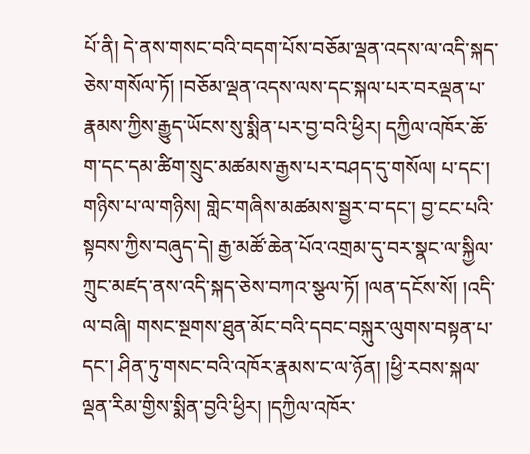པོ་ནི། དེ་ནས་གསང་བའི་བདག་པོས་བཅོམ་ལྡན་འདས་ལ་འདི་སྐད་ཅེས་གསོལ་ཏོ། །བཅོམ་ལྡན་འདས་ལས་དང་སྐལ་པར་བརལྡན་པ་རྣམས་ཀྱིས་རྒྱུད་ཡོངས་སུ་སྨིན་པར་བྱ་བའི་ཕྱིར། དཀྱིལ་འཁོར་ཆོ་ག་དང་དམ་ཚིག་སྲུང་མཚམས་རྒྱས་པར་བཤད་དུ་གསོལ། པ་དང་། གཉིས་པ་ལ་གཉིས། གླེང་གཞིས་མཚམས་སྦྱར་བ་དང་། བྱ་ངང་པའི་སྟབས་ཀྱིས་བཞུད་དེ། རྒྱ་མཚོ་ཆེན་པོའ་འགྲམ་དུ་བར་སྣང་ལ་སྐྱིལ་ཀྲུང་མཛད་ནས་འདི་སྐད་ཅེས་བཀའ་སྩལ་ཏོ། །ལན་དངོས་སོ། །འདི་ལ་བཞི། གསང་སྔགས་ཐུན་མོང་བའི་དབང་བསྐུར་ལུགས་བསྟན་པ་དང་། ཤིན་ཏུ་གསང་བའི་འཁོར་རྣམས་ང་ལ་ཉོན། །ཕྱི་རབས་སྐལ་ལྡན་རིམ་གྱིས་སྨིན་བྱའི་ཕྱིར། །དཀྱིལ་འཁོར་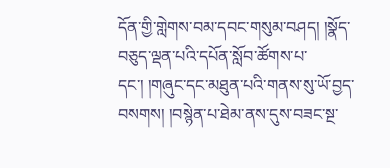དོན་གྱི་གླེགས་བམ་དབང་གསུམ་བཤད། །སྣོད་བཅུད་ལྡན་པའི་དཔོན་སློབ་ཚོགས་པ་དང་། །གཞུང་དང་མཐུན་པའི་གནས་སུ་ཡོ་བྱད་བསགས། །བསྙེན་པ་ཐེམ་ནས་དུས་བཟང་སྔ་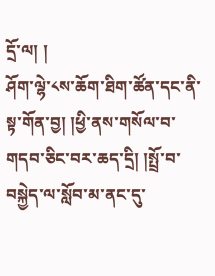དྲོ་ལ། །
ཤོག་ལྷེ་༨ས་ཆོག་ཐིག་ཚོན་དང་ནི་སྟ་གོན་བྱ། །ཕྱི་ནས་གསོལ་བ་གདབ་ཅིང་བར་ཆད་དྲི། །སྤྲོ་བ་བསྐྱེད་ལ་སློབ་མ་ནང་དུ་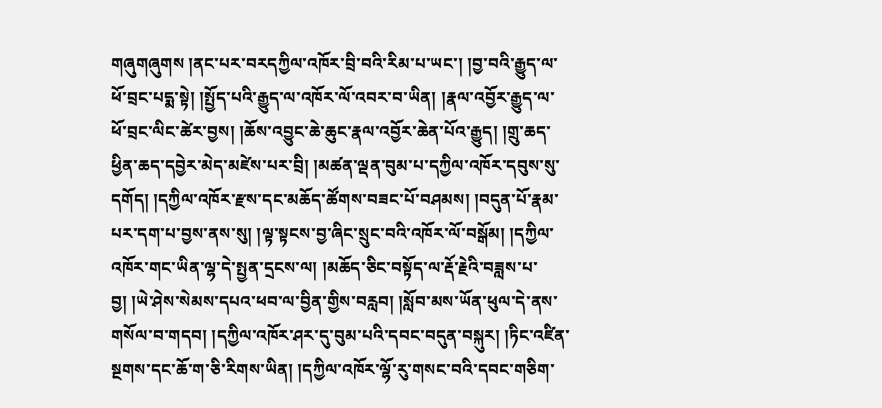གཞུགཞུགས །ནང་པར་བརདཀྱིལ་འཁོར་བྲི་བའི་རིམ་པ་ཡང་། །བྱ་བའི་རྒྱུད་ལ་ཕོ་བྲང་པདྨ་སྟེ། །སྤྱོད་པའི་རྒྱུད་ལ་འཁོར་ལོ་འབར་བ་ཡིན། །རྣལ་འབྱོར་རྒྱུད་ལ་ཕོ་བྲང་ལིང་ཚེར་བྱས། །ཆོས་འབྱུང་ཆེ་ཆུང་རྣལ་འབྱོར་ཆེན་པོའ་རྒྱུད། །གྲུ་ཆད་ཕྱིན་ཆད་དབྱེར་མེད་མཛེས་པར་བྲི། །མཚན་ལྡན་བུམ་པ་དཀྱིལ་འཁོར་དབུས་སུ་དགོད། །དཀྱིལ་འཁོར་རྫས་དང་མཆོད་ཚོགས་བཟང་པོ་བཤམས། །བདུན་པོ་རྣམ་པར་དག་པ་བྱས་ནས་སུ། །ལྟ་སྟངས་བྱ་ཞིང་སྲུང་བའི་འཁོར་ལོ་བསྒོམ། །དཀྱིལ་འཁོར་གང་ཡིན་ལྷ་དེ་སྤྱན་དྲངས་ལ། །མཆོད་ཅིང་བསྟོད་ལ་རྡོ་རྗེའི་བཟླས་པ་བྱ། །ཡེ་ཤེས་སེམས་དཔའ་ཕབ་ལ་བྱིན་གྱིས་བརླབ། །སློབ་མས་ཡོན་ཕུལ་དེ་ནས་གསོལ་བ་གདབ། །དཀྱིལ་འཁོར་ཤར་དུ་བུམ་པའི་དབང་བདུན་བསྐུར། །ཏིང་འཛིན་སྔགས་དང་ཆོ་ག་ཅི་རིགས་ཡིན། །དཀྱིལ་འཁོར་ལྷོ་རུ་གསང་བའི་དབང་གཅིག་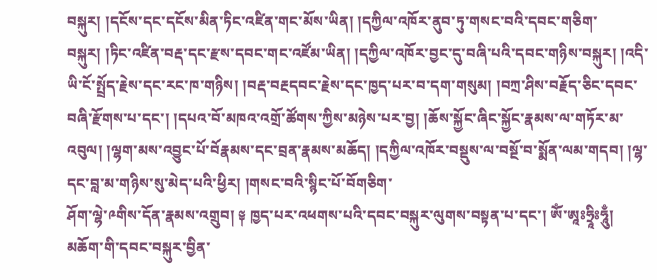བསྐུར། །དངོས་དང་དངོས་མིན་ཏིང་འཛིན་གང་མོས་ཡིན། །དཀྱིལ་འཁོར་ནུབ་ཏུ་གསང་བའི་དབང་གཅིག་བསྐུར། །ཏིང་འཛིན་བརྡ་དང་རྫས་དབང་གང་འཛོམ་ཡིན། །དཀྱིལ་འཁོར་བྱང་དུ་བཞི་པའི་དབང་གཉིས་བསྐུར། །འདི་ཡི་ངོ་སྤྲོད་རྗེས་དང་རང་ཁ་གཉིས། །བརྡ་བརྔདབང་རྗེས་དང་ཁྱད་པར་བ་དག་གསུམ། །བཀྲ་ཤིས་བརྗོད་ཅིང་དབང་བཞི་རྫོགས་པ་དང་། །དཔའ་བོ་མཁའ་འགྲོ་ཚོགས་ཀྱིས་མཉེས་པར་བྱ། །ཆོས་སྐྱོང་ཞིང་སྐྱོང་རྣམས་ལ་གཏོར་མ་འབུལ། །ལྷག་མས་འབྱུང་པོ་བོརྣམས་དང་བྲན་རྣམས་མཆོད། །དཀྱིལ་འཁོར་བསྡུས་ལ་བསྔོ་བ་སྨོན་ལམ་གདབ། །ལྷ་དང་བླ་མ་གཉིས་སུ་མེད་པའི་ཕྱིར། །གསང་བའི་སྙིང་པོ་བོགཅིག་
ཤོག་ལྷེ་༩གིས་དོན་རྣམས་འགྲུབ། ༈ ཁྱད་པར་འཕགས་པའི་དབང་བསྐུར་ལུགས་བསྟན་པ་དང་། ༀ་ཨཱཿཧྲཱིཿཧཱུྃ། མཆོག་གི་དབང་བསྐུར་བྱིན་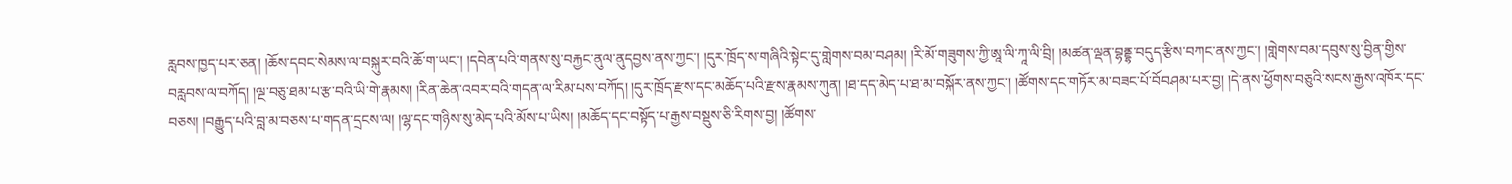རླབས་ཁྱད་པར་ཅན། །ཆོས་དབང་སེམས་ལ་བསྐུར་བའི་ཆོ་ག་ཡང་། །དབེན་པའི་གནས་སུ་བརྐྱང་ནུལ་ནུདབྱས་ནས་ཀྱང་། །དུར་ཁྲོད་ས་གཞིའི་སྟེང་དུ་གླེགས་བམ་བཤམ། །རི་མོ་གཟུགས་ཀྱི་ཨཱ་ལི་ཀཱ་ལི་བྲི། །མཚན་ལྡན་བྷནྡྷ་བདུད་རྩིས་བཀང་ནས་ཀྱང་། །གླེགས་བམ་དབུས་སུ་བྱིན་གྱིས་བརླབས་ལ་བཀོད། །ལྔ་བཅུ་ཐམ་པ་རྩ་བའི་ཡི་གེ་རྣམས། །རིན་ཆེན་འབར་བའི་གདན་ལ་རིམ་པས་བཀོད། །དུར་ཁྲོད་རྫས་དང་མཆོད་པའི་རྫས་རྣམས་ཀུན། །ཐ་དད་མེད་པ་ཐ་མ་བསྐོར་ནས་ཀྱང་། །ཚོགས་དང་གཏོར་མ་བཟང་པོ་བོབཤམ་པར་བྱ། །དེ་ནས་ཕྱོགས་བཅུའི་སངས་རྒྱས་འཁོར་དང་བཅས། །བརྒྱུད་པའི་བླ་མ་བཅས་པ་གདན་དྲངས་ལ། །ལྷ་དང་གཉིས་སུ་མེད་པའི་མོས་པ་ཡིས། །མཆོད་དང་བསྟོད་པ་རྒྱས་བསྡུས་ཅི་རིགས་བྱ། །ཚོགས་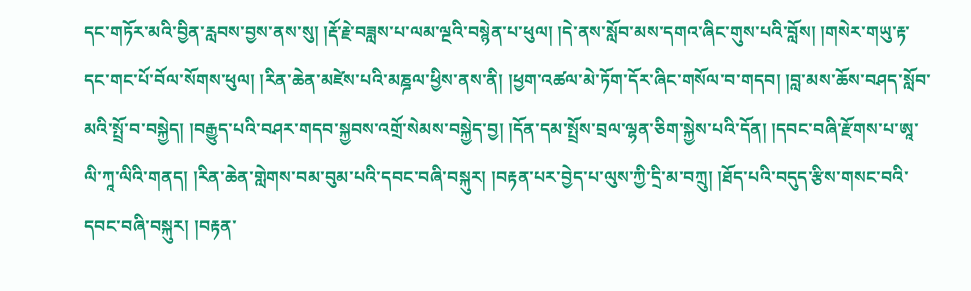དང་གཏོར་མའི་བྱིན་རླབས་བྱས་ནས་སུ། །རྡོ་རྗེ་བཟླས་པ་ལམ་ལྔའི་བསྙེན་པ་ཕུལ། །དེ་ནས་སློབ་མས་དགའ་ཞིང་གུས་པའི་བློས། །གསེར་གཡུ་རྟ་དང་གང་པོ་བོལ་སོགས་ཕུལ། །རིན་ཆེན་མཛེས་པའི་མཎྜལ་ཕྱིས་ནས་ནི། །ཕྱག་འཚལ་མེ་ཏོག་དོར་ཞིང་གསོལ་བ་གདབ། །བླ་མས་ཆོས་བཤད་སློབ་མའི་སྤྲོ་བ་བསྐྱེད། །བརྒྱུད་པའི་བཤར་གདབ་སྐྱབས་འགྲོ་སེམས་བསྐྱེད་བྱ། །དོན་དམ་སྤྲོས་བྲལ་ལྷན་ཅིག་སྐྱེས་པའི་དོན། །དབང་བཞི་རྫོགས་པ་ཨཱ་ལི་ཀཱ་ལིའི་གནད། །རིན་ཆེན་གླེགས་བམ་བུམ་པའི་དབང་བཞི་བསྐུར། །བརྟན་པར་བྱེད་པ་ལུས་ཀྱི་དྲི་མ་བཀྲུ། །ཐོད་པའི་བདུད་རྩིས་གསང་བའི་དབང་བཞི་བསྐུར། །བརྟན་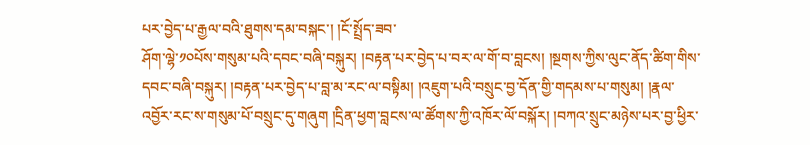པར་བྱེད་པ་རྒྱལ་བའི་ཐུགས་དམ་བསྐང་། །ངོ་སྤྲོད་ཟབ་
ཤོག་ལྷེ་༡༠པོས་གསུམ་པའི་དབང་བཞི་བསྐུར། །བརྟན་པར་བྱེད་པ་བར་ལ་གོ་བ་བླངས། །སྔགས་ཀྱིས་ལུང་ནོད་ཚིག་གིས་དབང་བཞི་བསྐུར། །བརྟན་པར་བྱེད་པ་བླ་མ་རང་ལ་བསྟིམ། །འཇུག་པའི་བསྲུང་བྱ་དོན་གྱི་གདམས་པ་གསུམ། །རྣལ་འབྱོར་རང་ས་གསུམ་པོ་བསྲུང་དུ་གཞུག །དྲིན་ཕྱག་བླངས་ལ་ཚོགས་ཀྱི་འཁོར་ལོ་བསྐོར། །བཀའ་སྲུང་མཉེས་པར་བྱ་ཕྱིར་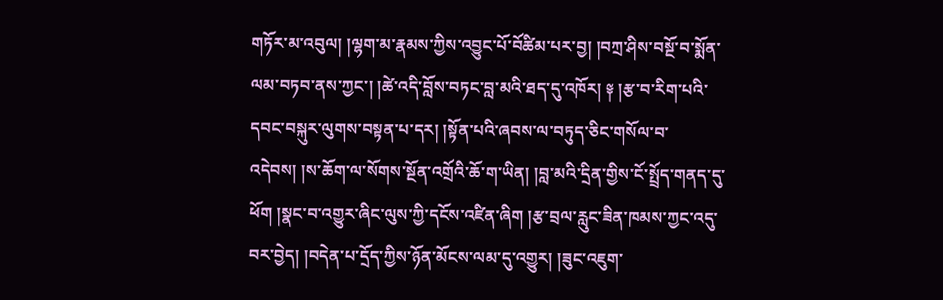གཏོར་མ་འབུལ། །ལྷག་མ་རྣམས་ཀྱིས་འབྱུང་པོ་བོཚིམ་པར་བྱ། །བཀྲ་ཤིས་བསྔོ་བ་སྨོན་ལམ་བཏབ་ནས་ཀྱང་། །ཚེ་འདི་བློས་བཏང་བླ་མའི་ཐད་དུ་འཁོར། ༈ །རྩ་བ་རིག་པའི་དབང་བསྐུར་ལུགས་བསྟན་པ་དར། །སྟོན་པའི་ཞབས་ལ་བཏུད་ཅིང་གསོལ་བ་འདེབས། །ས་ཆོག་ལ་སོགས་སྔོན་འགྲོའི་ཆོ་ག་ཡིན། །བླ་མའི་དྲིན་གྱིས་ངོ་སྤྲོད་གནད་དུ་ཕོག །སྣང་བ་འགྱུར་ཞིང་ལུས་ཀྱི་དངོས་འཛིན་ཞིག །རྩ་བྲལ་རླུང་ཟིན་ཁམས་ཀྱང་འདུ་བར་བྱེད། །བདེན་པ་དྲོད་ཀྱིས་ཉོན་མོངས་ལམ་དུ་འགྱུར། །ཟུང་འཇུག་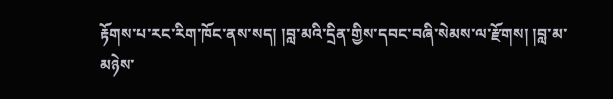རྟོགས་པ་རང་རིག་ཁོང་ནས་སད། །བླ་མའི་དྲིན་གྱིས་དབང་བཞི་སེམས་ལ་རྫོགས། །བླ་མ་མཉེས་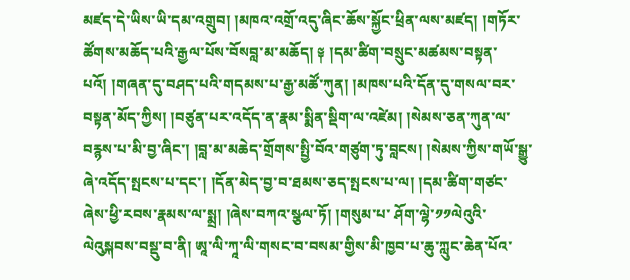མཛད་དེ་ཡིས་ཡི་དམ་འགྲུབ། །མཁའ་འགྲོ་འདུ་ཞིང་ཆོས་སྐྱོང་ཕྲིན་ལས་མཛད། །གཏོར་ཚོགས་མཆོད་པའི་རྒྱལ་པོས་བོསབླ་མ་མཆོད། ༈ །དམ་ཚིག་བསྲུང་མཚམས་བསྟན་པའོ། །གཞན་དུ་བཤད་པའི་གདམས་པ་རྒྱ་མཚོ་ཀུན། །མཁས་པའི་དོན་དུ་གསལ་བར་བསྟན་མོད་ཀྱིས། །བཙུན་པར་འདོད་ན་རྣམ་སྨིན་སྡིག་ལ་འཛེམ། །སེམས་ཅན་ཀུན་ལ་བརྙས་པ་མི་བྱ་ཞིང་། །བླ་མ་མཆེད་གྲོགས་སྤྱི་བོའ་གཙུག་ཏུ་བླངས། །སེམས་ཀྱིས་གཡོ་སྒྱུ་ཞེ་འདོད་སྤངས་པ་དང་། །དོན་མེད་བྱ་བ་ཐམས་ཅད་སྤངས་པ་ལ། །དམ་ཚིག་གཙང་ཞེས་ཕྱི་རབས་རྣམས་ལ་སྨྲ། །ཞེས་བཀའ་སྩལ་ཏོ། །གསུམ་པ་ ཤོག་ལྷེ་༡༡ལེའུའི་ལེའུསྐབས་བསྡུ་བ་ནི། ཨཱ་ལི་ཀཱ་ལི་གསང་བ་བསམ་གྱིས་མི་ཁྱབ་པ་ཆུ་ཀླུང་ཆེན་པོའ་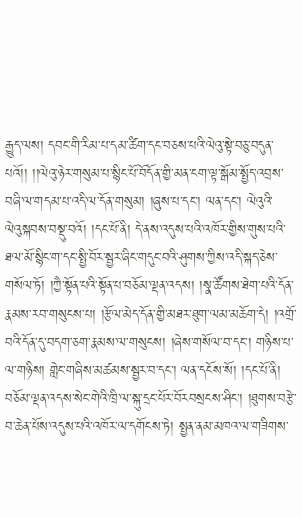རྒྱུད་ལས། དབང་གི་རིམ་པ་དམ་ཚིག་དང་བཅས་པའི་ལེའུ་སྟེ་བཅུ་བདུན་པའོ།། །།ལེའུ་ཉེར་གསུམ་པ་སྙིང་པོ་བོདོན་གྱི་མན་ངག་ལྟ་སྒོམ་སྤྱོད་འབྲས་བཞི་ལ་གདམ་པ་འདི་ལ་དོན་གསུམ། །ཞུས་པ་དང་། ལན་དང་། ལེའུའི་ལེའུསྐབས་བསྡུ་བའོ། །དང་པོ་ནི། དེ་ནས་འདུས་པའི་འཁོར་གྱིས་གུས་པའི་ཐལ་མོ་སྙིང་ག་དང་སྤྱི་བོར་སྦྱར་ཞིང་གདུང་བའི་ཤུགས་ཀྱིས་འདི་སྐད་ཅེས་གསོལ་ཏོ། །ཀྱཻ་སྟོན་པའི་སྟོན་པ་བཅོམ་ལྡན་འདས། །སྣ་ཚོགས་ཐེག་པའི་དོན་རྣམས་རབ་གསུངས་པ། །རྩོལ་མེད་དོན་གྱི་མཐར་ཐུག་ལམ་མཆོག་དེ། །འགྲོ་བའི་དོན་དུ་བདག་ཅག་རྣམས་ལ་གསུངས། །ཞེས་གསོལ་བ་དང་། གཉིས་པ་ལ་གཉིས། གླེང་གཞིས་མཚམས་སྦྱར་བ་དང་། ལན་དངོས་སོ། །དང་པོ་ནི། བཅོམ་ལྡན་འདས་སེང་གེའི་ཁྲི་ལ་སྐུ་དྲང་པོར་བོརབསྲངས་ཤིང་། །ཐུགས་བརྩེ་བ་ཆེན་པོས་འདུས་པའི་འཁོར་ལ་དགོངས་ཏེ། སྤྱན་ནམ་མཁའ་ལ་གཟིགས་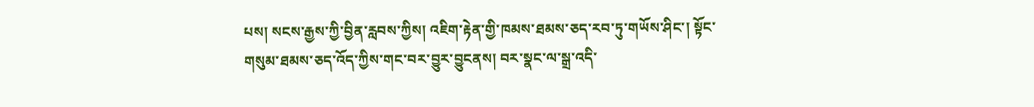པས། སངས་རྒྱས་ཀྱི་བྱིན་རླབས་ཀྱིས། འཇིག་རྟེན་གྱི་ཁམས་ཐམས་ཅད་རབ་ཏུ་གཡོས་ཤིང་། སྟོང་གསུམ་ཐམས་ཅད་འོད་ཀྱིས་གང་བར་བྱུར་བྱུངནས། བར་སྣང་ལ་སྒྲ་འདི་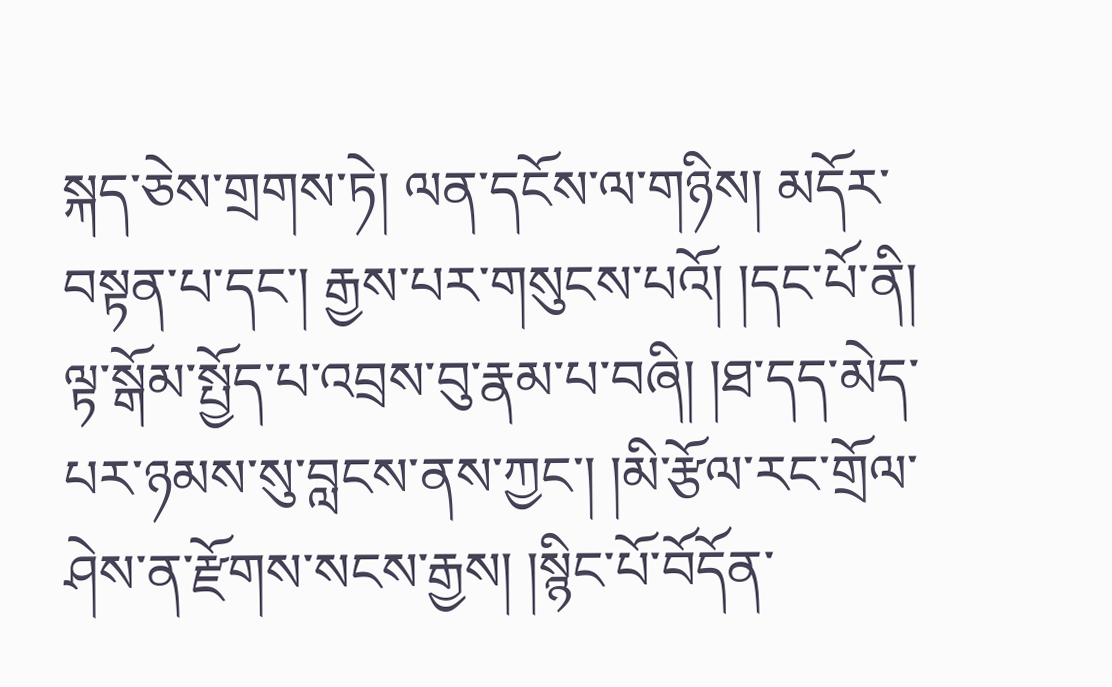སྐད་ཅེས་གྲགས་ཏེ། ལན་དངོས་ལ་གཉིས། མདོར་བསྟན་པ་དང་། རྒྱས་པར་གསུངས་པའོ། །དང་པོ་ནི། ལྟ་སྒོམ་སྤྱོད་པ་འབྲས་བུ་རྣམ་པ་བཞི། །ཐ་དད་མེད་པར་ཉམས་སུ་བླངས་ནས་ཀྱང་། །མི་རྩོལ་རང་གྲོལ་ཤེས་ན་རྫོགས་སངས་རྒྱས། །སྙིང་པོ་བོདོན་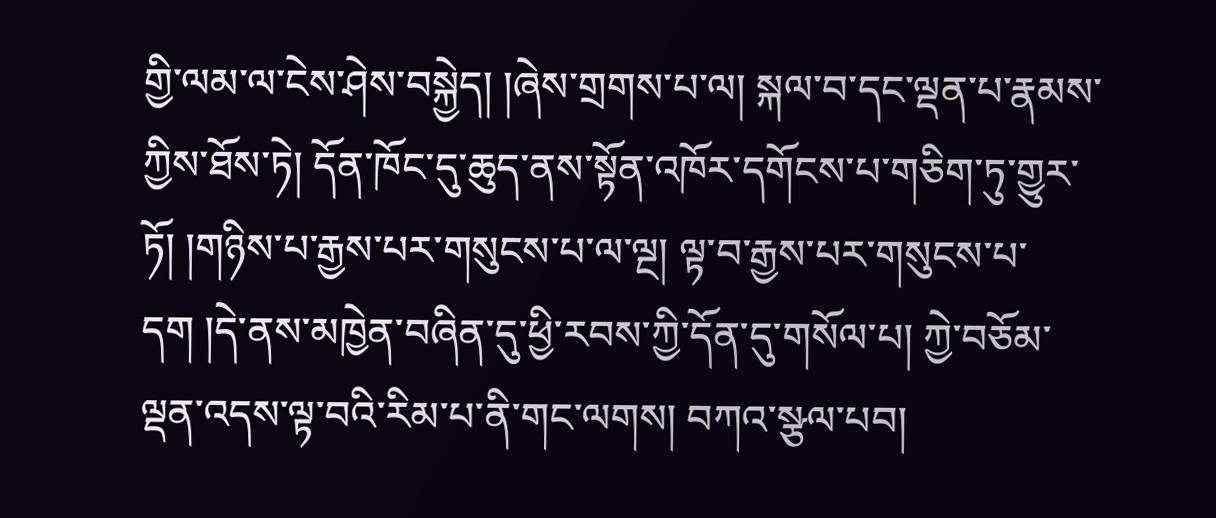གྱི་ལམ་ལ་ངེས་ཤེས་བསྐྱེད། །ཞེས་གྲགས་པ་ལ། སྐལ་བ་དང་ལྡན་པ་རྣམས་ཀྱིས་ཐོས་ཏེ། དོན་ཁོང་དུ་ཆུད་ནས་སྟོན་འཁོར་དགོངས་པ་གཅིག་ཏུ་གྱུར་ཏོ། །གཉིས་པ་རྒྱས་པར་གསུངས་པ་ལ་ལྔ། ལྟ་བ་རྒྱས་པར་གསུངས་པ་དག །དེ་ནས་མཁྱེན་བཞིན་དུ་ཕྱི་རབས་ཀྱི་དོན་དུ་གསོལ་པ། ཀྱེ་བཅོམ་ལྡན་འདས་ལྟ་བའི་རིམ་པ་ནི་གང་ལགས། བཀའ་སྩལ་པབ།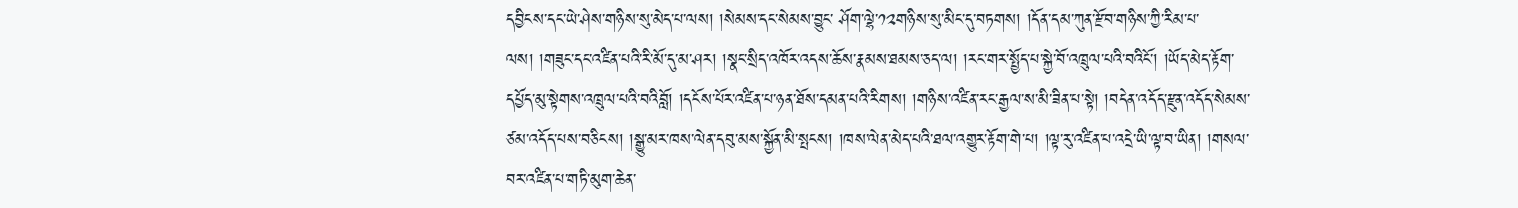དབྱིངས་དང་ཡེ་ཤེས་གཉིས་སུ་མེད་པ་ལས། །སེམས་དང་སེམས་བྱུང་ ཤོག་ལྷེ་༡༢གཉིས་སུ་མིང་དུ་བཏགས། །དོན་དམ་ཀུན་རྫོབ་གཉིས་ཀྱི་རིམ་པ་ལས། །གཟུང་དང་འཛིན་པའི་རི་མོ་དུ་མ་ཤར། །སྣང་སྲིད་འཁོར་འདས་ཆོས་རྣམས་ཐམས་ཅད་ལ། །རང་གར་སྤྱོད་པ་སྐྱེ་བོ་འཁྲུལ་པའི་བའིངོ་། །ཡོད་མེད་རྟོག་དཔྱོད་མུ་སྟེགས་འཁྲུལ་པའི་བའིབློ། །དངོས་པོར་འཛིན་པ་ཉན་ཐོས་དམན་པའི་རིགས། །གཉིས་འཛིན་རང་རྒྱལ་ས་མི་ཟིན་པ་སྟེ། །བདེན་འདོད་རྫུན་འདོད་སེམས་ཙམ་འདོད་པས་བཅིངས། །སྒྱུ་མར་ཁས་ལེན་དབུ་མས་སྐྱོན་མི་སྤངས། །ཁས་ལེན་མེད་པའི་ཐལ་འགྱུར་རྟོག་གེ་པ། །ལྟ་རུ་འཛིན་པ་འདྲེ་ཡི་ལྟ་བ་ཡིན། །གསལ་བར་འཛིན་པ་གཏི་མུག་ཆེན་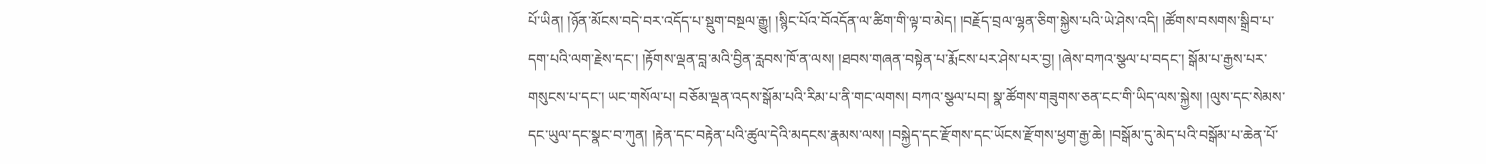པོ་ཡིན། །ཉོན་མོངས་བདེ་བར་འདོད་པ་སྡུག་བསྔལ་རྒྱུ། །སྙིང་པོའ་བོའདོན་ལ་ཚིག་གི་ལྟ་བ་མེད། །བརྗོད་བྲལ་ལྷན་ཅིག་སྐྱེས་པའི་ཡེ་ཤེས་འདི། །ཚོགས་བསགས་སྒྲིབ་པ་དག་པའི་ལག་རྗེས་དང་། །རྟོགས་ལྡན་བླ་མའི་བྱིན་རླབས་ཁོ་ན་ལས། །ཐབས་གཞན་བསྟེན་པ་རྨོངས་པར་ཤེས་པར་བྱ། །ཞེས་བཀའ་སྩལ་པ་བདང་། སྒོམ་པ་རྒྱས་པར་གསུངས་པ་དང་། ཡང་གསོལ་པ། བཅོམ་ལྡན་འདས་སྒོམ་པའི་རིམ་པ་ནི་གང་ལགས། བཀའ་སྩལ་པབ། སྣ་ཚོགས་གཟུགས་ཅན་ངང་གི་ཡིད་ལས་སྐྱེས། །ལུས་དང་སེམས་དང་ཡུལ་དང་སྣང་བ་ཀུན། །རྟེན་དང་བརྟེན་པའི་ཚུལ་དེའི་མདངས་རྣམས་ལས། །བསྐྱེད་དང་རྫོགས་དང་ཡོངས་རྫོགས་ཕྱག་རྒྱ་ཆེ། །བསྒོམ་དུ་མེད་པའི་བསྒོམ་པ་ཆེན་པོ་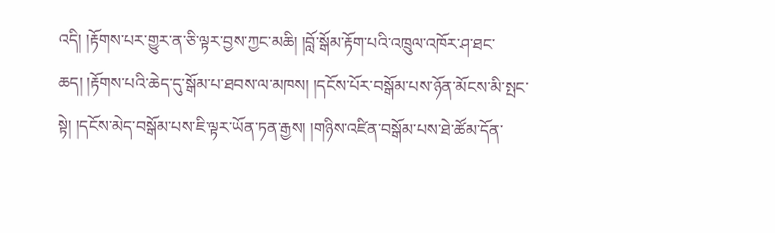འདི། །རྟོགས་པར་གྱུར་ན་ཅི་ལྟར་བྱས་ཀྱང་མཆི། །བློ་སྒོམ་རྟོག་པའི་འཁྲུལ་འཁོར་ཤ་ཐང་ཆད། །རྟོགས་པའི་ཆེད་དུ་སྒོམ་པ་ཐབས་ལ་མཁས། །དངོས་པོར་བསྒོམ་པས་ཉོན་མོངས་མི་སྤང་སྟེ། །དངོས་མེད་བསྒོམ་པས་ཇི་ལྟར་ཡོན་ཏན་རྒྱས། །གཉིས་འཛིན་བསྒོམ་པས་ཐེ་ཚོམ་དོན་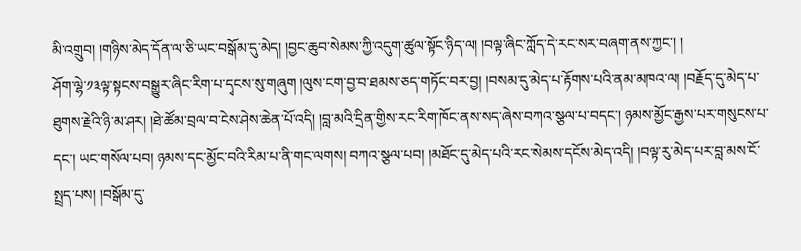མི་འགྲུབ། །གཉིས་མེད་དོན་ལ་ཅི་ཡང་བསྒོམ་དུ་མེད། །བྱང་ཆུབ་སེམས་ཀྱི་འདུག་ཚུལ་སྟོང་ཉིད་ལ། །བལྟ་ཞིང་ཀློད་དེ་རང་སར་བཞག་ནས་ཀྱང་། །
ཤོག་ལྷེ་༡༣ལྟ་སྟངས་བསྒྱུར་ཞིང་རིག་པ་དྭངས་སུ་གཞུག །ལུས་ངག་བྱ་བ་ཐམས་ཅད་གཏོང་བར་བྱ། །བསམ་དུ་མེད་པ་རྟོགས་པའི་ནམ་མཁའ་ལ། །བརྗོད་དུ་མེད་པ་ཐུགས་རྗེའི་ཉི་མ་ཤར། །ཐེ་ཚོམ་བྲལ་བ་ངེས་ཤེས་ཆེན་པོ་འདི། །བླ་མའི་དྲིན་གྱིས་རང་རིག་ཁོང་ནས་སད་ཞེས་བཀའ་སྩལ་པ་བདང་། ཉམས་མྱོང་རྒྱས་པར་གསུངས་པ་དང་། ཡང་གསོལ་པབ། ཉམས་དང་མྱོང་བའི་རིམ་པ་ནི་གང་ལགས། བཀའ་སྩལ་པབ། །མཐོང་དུ་མེད་པའི་རང་སེམས་དངོས་མེད་འདི། །བལྟ་རུ་མེད་པར་བླ་མས་ངོ་སྤྲད་པས། །བསྒོམ་དུ་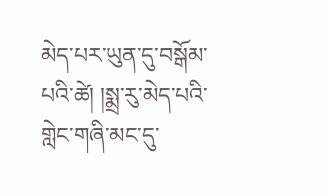མེད་པར་ཡུན་དུ་བསྒོམ་པའི་ཚེ། །སྨྲ་རུ་མེད་པའི་གླེང་གཞི་མང་དུ་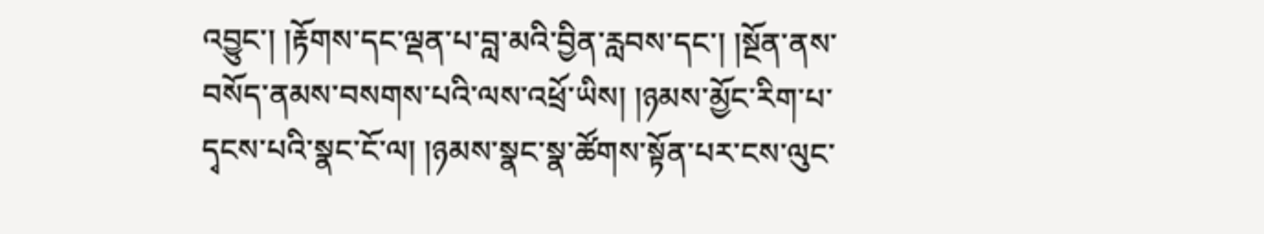འབྱུང་། །རྟོགས་དང་ལྡན་པ་བླ་མའི་བྱིན་རླབས་དང་། །སྔོན་ནས་བསོད་ནམས་བསགས་པའི་ལས་འཕྲོ་ཡིས། །ཉམས་མྱོང་རིག་པ་དྭངས་པའི་སྣང་ངོ་ལ། །ཉམས་སྣང་སྣ་ཚོགས་སྟོན་པར་ངས་ལུང་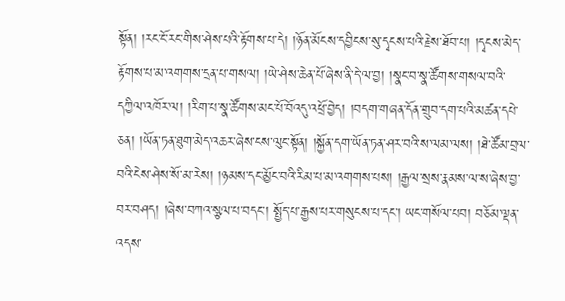སྟོན། །རང་ངོ་རང་གིས་ཤེས་པའི་རྟོགས་པ་དེ། །ཉོན་མོངས་དབྱིངས་སུ་དྭངས་པའི་རྗེས་ཐོབ་པ། །དྭངས་མེད་རྟོགས་པ་མ་འགགས་དྲན་པ་གསལ། །ཡེ་ཤེས་ཆེན་པོ་ཞེས་ནི་དེ་ལ་བྱ། །སྣང་བ་སྣ་ཚོགས་གསལ་བའི་དཀྱིལ་འཁོར་ལ། །རིག་པ་སྣ་ཚོགས་མང་པོ་བོའདུ་འཕྲོ་བྱེད། །བདག་གཞན་དོན་གྲུབ་དག་པའི་མཚན་དཔེ་ཅན། །ཡོན་ཏན་ཐུག་མེད་འཆར་ཞེས་ངས་ལུང་སྟོན། །སྐྱོན་དག་ཡོན་ཏན་ཤར་བའི་ས་ལམ་ལས། །ཐེ་ཚོམ་བྲལ་བའི་ངེས་ཤེས་སོ་མ་རེས། །ཉམས་དང་མྱོང་བའི་རིམ་པ་མ་འགགས་པས། །རྒྱལ་སྲས་རྣམས་ལ་ས་ཞེས་བྱ་བར་བཤད། །ཞེས་བཀའ་སྩལ་པ་བདང་། སྤྱོད་པ་རྒྱས་པར་གསུངས་པ་དང་། ཡང་གསོལ་པབ། བཅོམ་ལྡན་འདས་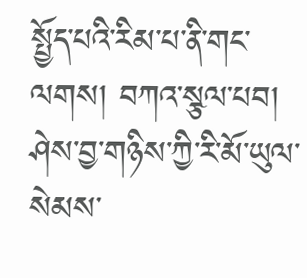སྤྱོད་པའི་རིམ་པ་ནི་གང་ལགས། བཀའ་སྩལ་པབ། ཤེས་བྱ་གཉིས་ཀྱི་རི་མོ་ཡུལ་སེམས་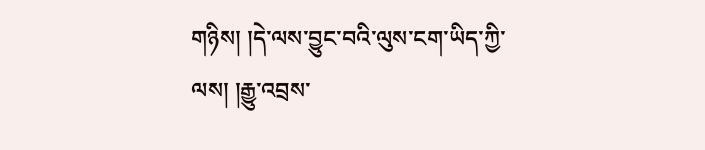གཉིས། །དེ་ལས་བྱུང་བའི་ལུས་ངག་ཡིད་ཀྱི་ལས། །རྒྱུ་འབྲས་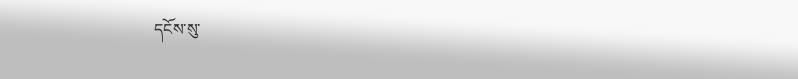དངོས་སུ་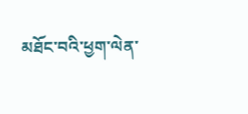མཐོང་བའི་ཕྱག་ལེན་